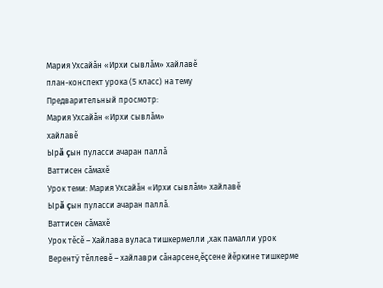Мария Ухсайăн «Ирхи сывлăм» хайлавĕ
план-конспект урока (5 класс) на тему
Предварительный просмотр:
Мария Ухсайăн «Ирхи сывлăм»
хайлавĕ
Ырă çын пуласси ачаран паллă
Ваттисен сăмахĕ
Урок теми: Мария Ухсайăн «Ирхи сывлăм» хайлавĕ
Ырă çын пуласси ачаран паллă.
Ваттисен сăмахĕ
Урок тĕсĕ – Хайлава вуласа тишкермелли ,хак памалли урок
Верентÿ тĕллевĕ – хайлаври сăнарсене,ĕçсене йĕркине тишкерме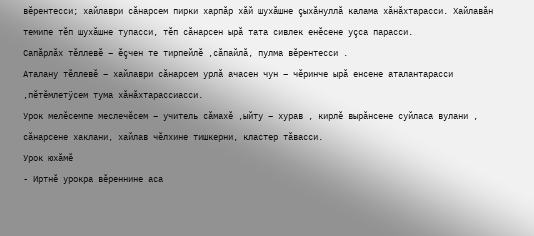вĕрентесси; хайлаври сăнарсем пирки харпăр хăй шухăшне çыхăнуллă калама хăнăхтарасси. Хайлавăн темипе тĕп шухăшне тупасси, тĕп сăнарсен ырă тата сивлек енĕсене уçса парасси.
Сапăрлăх тĕллевĕ – ĕçчен те тирпейлĕ ,сăпайлă, пулма вĕрентесси .
Аталану тĕллевĕ – хайлаври сăнарсем урлă ачасен чун – чĕринче ырă енсене аталантарасси ,пĕтĕмлетÿсем тума хăнăхтарассиасси.
Урок мелĕсемпе меслечĕсем – учитель сăмахĕ ,ыйту – хурав , кирлĕ вырăнсене суйласа вулани , сăнарсене хаклани, хайлав чĕлхине тишкерни, кластер тăвасси.
Урок юхăмĕ
- Иртнĕ урокра вĕреннине аса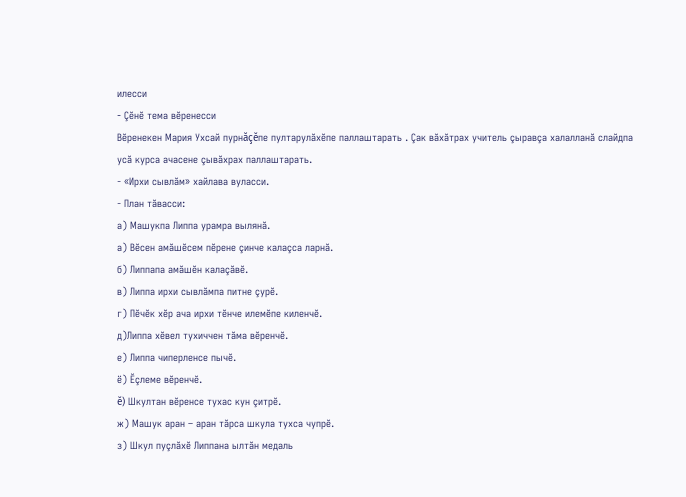илесси
- Çĕнĕ тема вĕренесси
Вĕренекен Мария Ухсай пурнăçĕпе пултарулăхĕпе паллаштарать . Çак вăхăтрах учитель çыравçа халалланă слайдпа усă курса ачасене çывăхрах паллаштарать.
- «Ирхи сывлăм» хайлава вуласси.
- План тăвасси:
а) Машукпа Липпа урамра вылянă.
а) Вĕсен амăшĕсем пĕрене çинче калаçса ларнă.
б) Липпапа амăшĕн калаçăвĕ.
в) Липпа ирхи сывлăмпа питне çурĕ.
г) Пĕчĕк хĕр ача ирхи тĕнче илемĕпе киленчĕ.
д)Липпа хĕвел тухиччен тăма вĕренчĕ.
е) Липпа чиперленсе пычĕ.
ё) Ĕçлеме вĕренчĕ.
ĕ) Шкултан вĕренсе тухас кун çитрĕ.
ж) Машук аран – аран тăрса шкула тухса чупрĕ.
з) Шкул пуçлăхĕ Липпана ылтăн медаль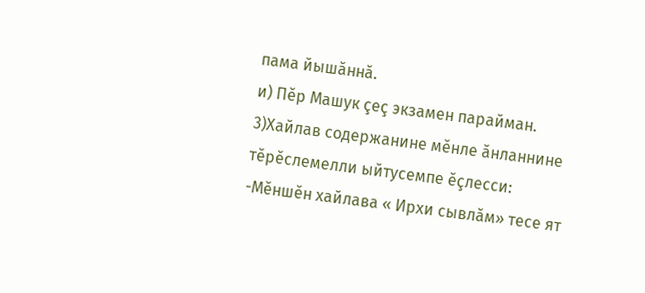пама йышăннă.
и) Пĕр Машук çеç экзамен парайман.
3)Хайлав содержанине мĕнле ăнланнине тĕрĕслемелли ыйтусемпе ĕçлесси:
-Мĕншĕн хайлава « Ирхи сывлăм» тесе ят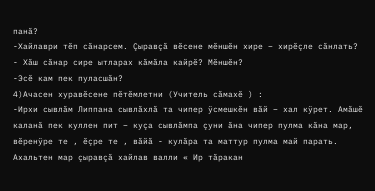панă?
-Хайлаври тĕп сăнарсем. Çыравçă вĕсене мĕншĕн хире – хирĕçле сăнлать?
- Хăш сăнар сире ытларах кăмăла кайрĕ? Мĕншĕн?
-Эсĕ кам пек пуласшăн?
4)Ачасен хуравĕсене пĕтĕмлетни (Учитель сăмахĕ ) :
-Ирхи сывлăм Липпана сывлăхлă та чипер ÿсмешкĕн вăй – хал кÿрет. Амăшĕ каланă пек куллен пит – куçа сывлăмпа çуни ăна чипер пулма кăна мар, вĕренÿре те , ĕçре те , вăйă - кулăра та маттур пулма май парать. Ахальтен мар çыравçă хайлав валли « Ир тăракан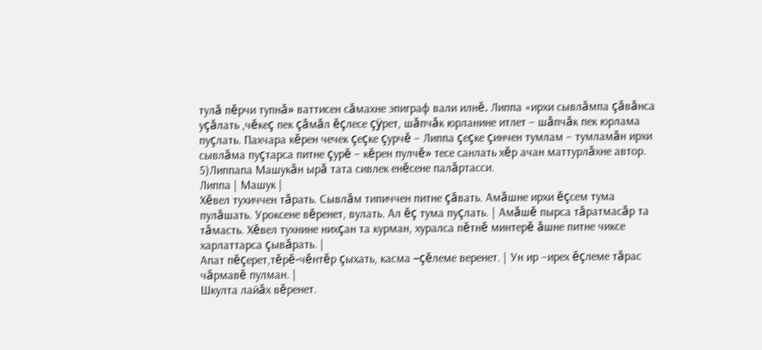тулă пĕрчи тупнă» ваттисен сăмахне эпиграф вали илнĕ. Липпа «ирхи сывлăмпа çăвăнса уçăлать ,чĕкеç пек çăмăл ĕçлесе çÿрет, шăпчăк юрланине итлет – шăпчăк пек юрлама пуçлать. Пахчара кĕрен чечек çеçке çурчĕ – Липпа çеçке çинчен тумлам – тумламăн ирхи сывлăма пуçтарса питне çурĕ – кĕрен пулчĕ» тесе санлать хĕр ачан маттурлăхне автор.
5)Липпапа Машукăн ырă тата сивлек енĕсене палăртасси.
Липпа | Машук |
Хĕвел тухиччен тăрать. Сывлăм типиччен питне çăвать. Амăшне ирхи ĕçсем тума пулăшать. Уроксене вĕренет, вулать. Ал ĕç тума пуçлать. | Амăшĕ пырса тăратмасăр та тăмасть. Хĕвел тухнине нихçан та курман, хуралса пĕтнĕ минтерĕ ăшне питне чиксе харлаттарса çывăрать. |
Апат пĕçерет,тĕрĕ-чĕнтĕр çыхать, касма –çĕлеме веренет. | Ун ир –ирех ĕçлеме тăрас чăрмавĕ пулман. |
Шкулта лайăх вĕренет.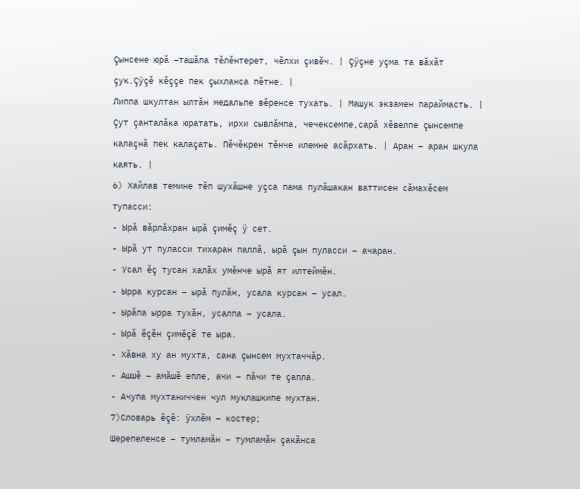Çынсене юрă –ташăпа тĕлĕнтерет, чĕлхи çивĕч. | Çÿçне уçма та вăхăт çук.Çÿçĕ кĕççе пек çыхланса пĕтне. |
Липпа шкултан ылтăн медальпе вĕренсе тухать. | Машук экзамен параймасть. |
Çут çанталăка юратать, ирхи сывлăмпа, чечексемпе,сарă хĕвелпе çынсемпе калаçнă пек калаçать. Пĕчĕкрен тĕнче илемне асăрхать. | Аран – аран шкула каять. |
6) Хайлав темине тĕп шухăшне уçса пама пулăшакан ваттисен сăмахĕсем тупасси:
- Ырă вăрлăхран ырă çимĕç ÿ сет.
- Ырă ут пуласси тихаран паллă, ырă çын пуласси – ачаран.
- Усал ĕç тусан халăх умĕнче ырă ят илтеймĕн.
- Ырра курсан – ырă пулăн, усала курсан – усал.
- Ырăпа ырра тухăн, усалпа – усала.
- Ырă ĕçĕн çимĕçĕ те ыра.
- Хăвна ху ан мухта, сана çынсем мухтаччăр.
- Ашшĕ – амăшĕ епле, ачи – пăчи те çапла.
- Ачупа мухтаниччен чул муклашкипе мухтан.
7)Словарь ĕçĕ: ÿхлĕм – костер;
Шерепеленсе – тумламăн – тумламăн çакăнса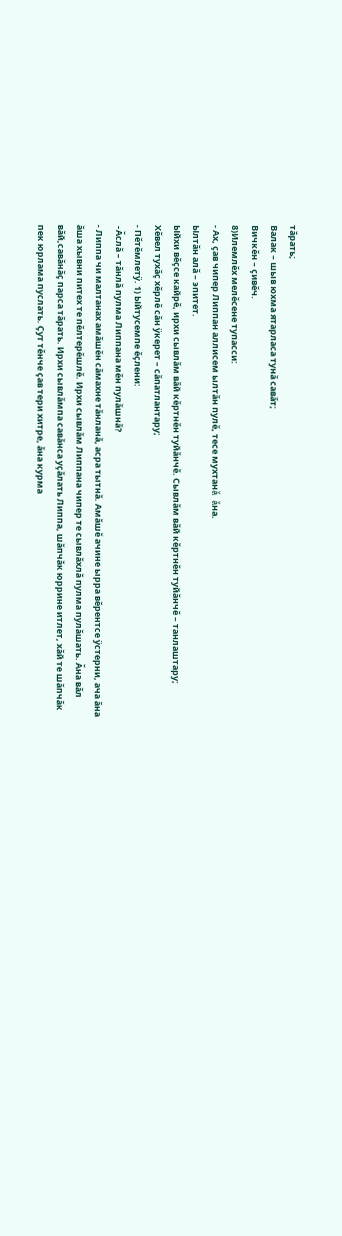тăрать;
Валак – шыв юхма ятарласа тунă савăт;
Вичкĕн – çивĕч.
8)Илемлĕх мелĕсене тупасси:
- Ах, çав чипер Липпан аллисем ылтăн пулĕ, тесе мухтанă ăна.
Ылтăн алă – эпитет.
Ыйхи вĕçсе кайрĕ, ирхи сывлăм вăй кĕртнĕн туйăнчĕ. Сывлăм вăй кĕртнĕн туйăнчĕ – танлаштару;
Хĕвел тухăç хĕрлĕ сăн ÿкерет – сăпатлантару;
- Пĕтĕмлетÿ. 1) Ыйтусемпе ĕçлени:
-Ăслă – тăнлă пулма Липпана мĕн пулăшнă?
- Липпа чи малтанах амăшĕн сăмахне тăнланă, асра тытнă. Амăшĕ ачине ырра вĕрентсе ÿстерни, ача ăна ăша хывни питех те пĕлтерĕшлĕ. Ирхи сывлăм Липпана чипер те сывлăхлă пулма пулăшать. Ăна вăл вăй,савăнăç парса тăрать. Ирхи сывлăмпа савăнса уçăлать Липпа, шăпчăк юррине итлет, хăй те шăпчăк пек юрлама пуслать. Çут тĕнче çав тери хитре, ăна курма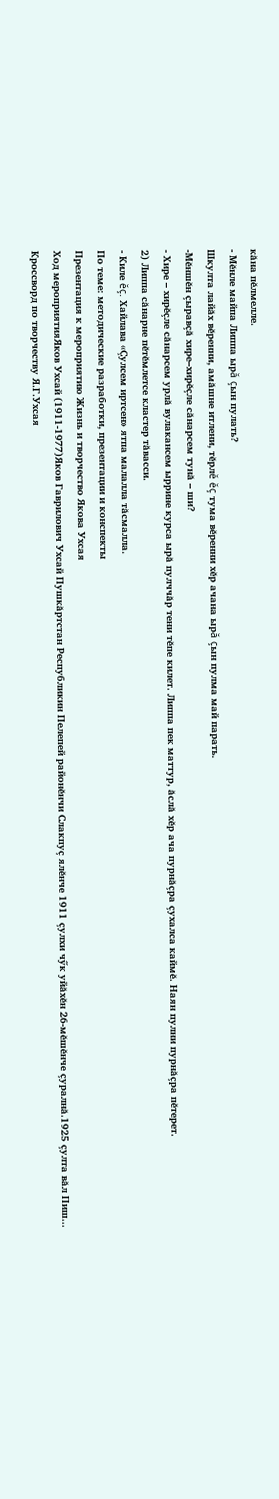кăна пĕлмелле.
- Мĕнле майпа Липпа ырă çын пулать?
Шкулта лайăх вĕренни, амăшне итлени, тĕрлĕ ĕç тума вĕренни хĕр ачана ырă çын пулма май парать.
-Мĕншĕн çыравçă хире–хирĕçле сăнарсем тунă – ши?
- Хире – хирĕçле сăнарсем урлă вулакансем ыррине курса ырă пулччăр тени тĕпе килет. Липпа пек маттур, ăслă хĕр ача пурнăçра çухалса каймĕ. Наян пулни пурнăçра пĕтерет.
2) Липпа сăнарне пĕтĕмлетсе кластер тăвасси.
- Киле ĕç. Хайлава «Çулсем иртсен» ятпа малалла тăсмалла.
По теме: методические разработки, презентации и конспекты
Презентация к мероприятию Жизнь и творчество Якова Ухсая
Ход мероприятияЯков Ухсай (1911-1977)Яков Гаврилович Ухсай Пушкăртстан Республикин Пелепей районĕнчи Слакпуç ялĕнче 1911 çулхи чӳк уйăхĕн 26-мĕшĕнче çуралнă.1925 çулта вăл Пиш...
Кроссворд по творчеству Я.Г.Ухсая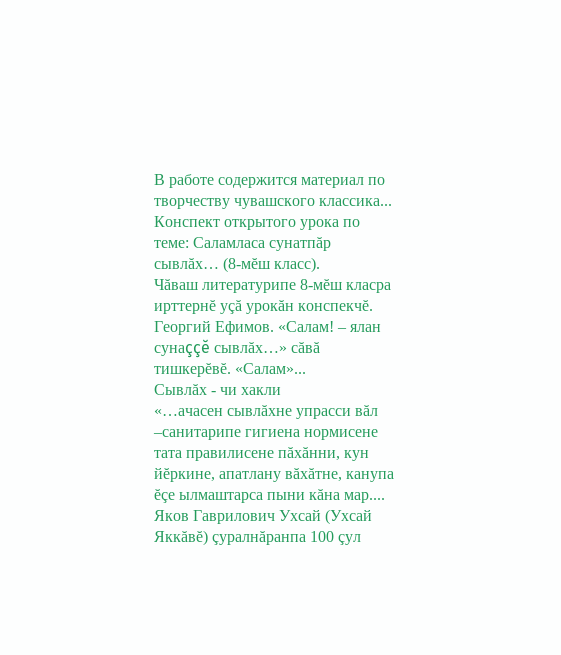В работе содержится материал по творчеству чувашского классика...
Конспект открытого урока по теме: Саламласа сунатпăр сывлăх… (8-мĕш класс).
Чăваш литературипе 8-мĕш класра ирттернĕ уçă урокăн конспекчĕ. Георгий Ефимов. «Салам! – ялан сунаççĕ сывлăх…» сăвă тишкерĕвĕ. «Салам»...
Сывлăх - чи хакли
«…ачасен сывлăхне упрасси вăл –санитарипе гигиена нормисене тата правилисене пăхăнни, кун йĕркине, апатлану вăхăтне, канупа ĕçе ылмаштарса пыни кăна мар....
Яков Гаврилович Ухсай (Ухсай Яккăвĕ) çуралнăранпа 100 çул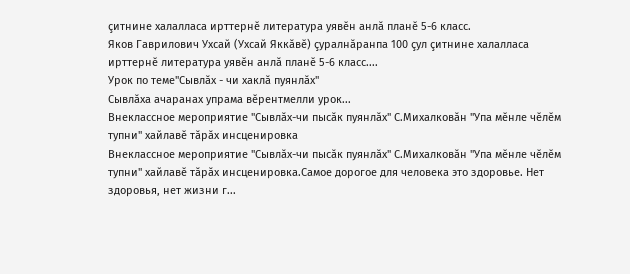çитнине халалласа ирттернĕ литература уявĕн анлă планĕ 5-6 класс.
Яков Гаврилович Ухсай (Ухсай Яккăвĕ) çуралнăранпа 100 çул çитнине халалласа ирттернĕ литература уявĕн анлă планĕ 5-6 класс....
Урок по теме"Сывлăх - чи хаклă пуянлăх"
Сывлăха ачаранах упрама вĕрентмелли урок...
Внеклассное мероприятие "Сывлăх-чи пысăк пуянлăх" С.Михалковăн "Упа мĕнле чĕлĕм тупни" хайлавĕ тăрăх инсценировка
Внеклассное мероприятие "Сывлăх-чи пысăк пуянлăх" С.Михалковăн "Упа мĕнле чĕлĕм тупни" хайлавĕ тăрăх инсценировка.Самое дорогое для человека это здоровье. Нет здоровья, нет жизни г...